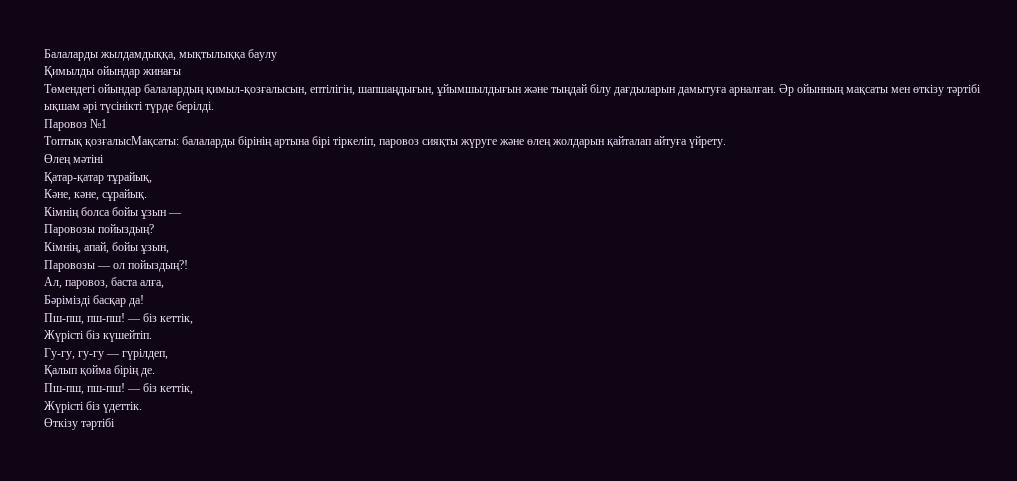Балаларды жылдамдыққа, мықтылыққа баулу
Қимылды ойындар жинағы
Төмендегі ойындар балалардың қимыл-қозғалысын, ептілігін, шапшаңдығын, ұйымшылдығын және тыңдай білу дағдыларын дамытуға арналған. Әр ойынның мақсаты мен өткізу тәртібі ықшам әрі түсінікті түрде берілді.
Паровоз №1
Топтық қозғалысМақсаты: балаларды бірінің артына бірі тіркеліп, паровоз сияқты жүруге және өлең жолдарын қайталап айтуға үйрету.
Өлең мәтіні
Қатар-қатар тұрайық,
Кәне, кәне, сұрайық.
Кімнің болса бойы ұзын —
Паровозы пойыздың?
Кімнің, апай, бойы ұзын,
Паровозы — ол пойыздың?!
Ал, паровоз, баста алға,
Бәрімізді басқар да!
Пш-пш, пш-пш! — біз кеттік,
Жүрісті біз күшейтіп.
Гу-гу, гу-гу — гүрілдеп,
Қалып қойма бірің де.
Пш-пш, пш-пш! — біз кеттік,
Жүрісті біз үдеттік.
Өткізу тәртібі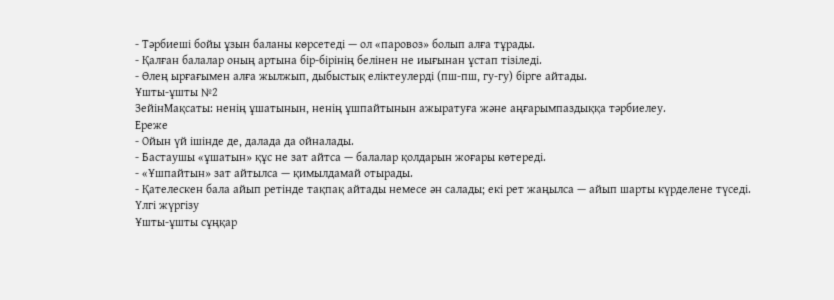- Тәрбиеші бойы ұзын баланы көрсетеді — ол «паровоз» болып алға тұрады.
- Қалған балалар оның артына бір-бірінің белінен не иығынан ұстап тізіледі.
- Өлең ырғағымен алға жылжып, дыбыстық еліктеулерді (пш-пш, гу-гу) бірге айтады.
Ұшты-ұшты №2
ЗейінМақсаты: ненің ұшатынын, ненің ұшпайтынын ажыратуға және аңғарымпаздыққа тәрбиелеу.
Ереже
- Ойын үй ішінде де, далада да ойналады.
- Бастаушы «ұшатын» құс не зат айтса — балалар қолдарын жоғары көтереді.
- «Ұшпайтын» зат айтылса — қимылдамай отырады.
- Қателескен бала айып ретінде тақпақ айтады немесе ән салады; екі рет жаңылса — айып шарты күрделене түседі.
Үлгі жүргізу
Ұшты-ұшты сұңқар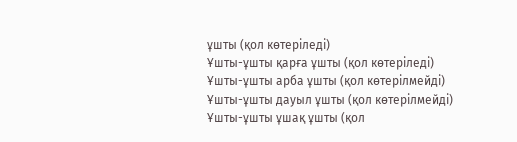ұшты (қол көтеріледі)
Ұшты-ұшты қарға ұшты (қол көтеріледі)
Ұшты-ұшты арба ұшты (қол көтерілмейді)
Ұшты-ұшты дауыл ұшты (қол көтерілмейді)
Ұшты-ұшты ұшақ ұшты (қол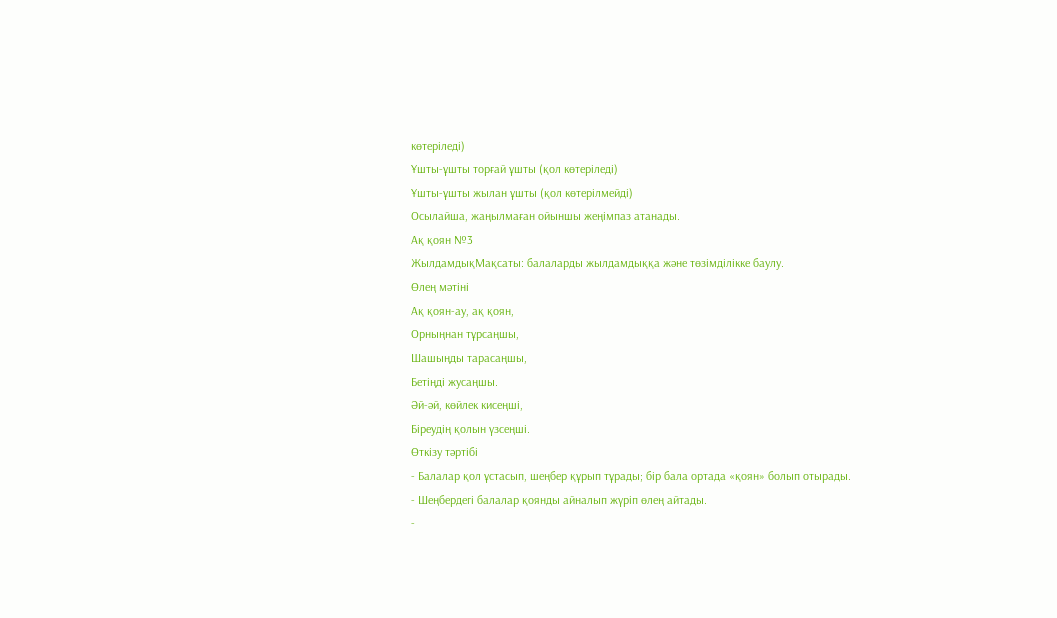көтеріледі)
Ұшты-ұшты торғай ұшты (қол көтеріледі)
Ұшты-ұшты жылан ұшты (қол көтерілмейді)
Осылайша, жаңылмаған ойыншы жеңімпаз атанады.
Ақ қоян №3
ЖылдамдықМақсаты: балаларды жылдамдыққа және төзімділікке баулу.
Өлең мәтіні
Ақ қоян-ау, ақ қоян,
Орныңнан тұрсаңшы,
Шашыңды тарасаңшы,
Бетіңді жусаңшы.
Әй-әй, көйлек кисеңші,
Біреудің қолын үзсеңші.
Өткізу тәртібі
- Балалар қол ұстасып, шеңбер құрып тұрады; бір бала ортада «қоян» болып отырады.
- Шеңбердегі балалар қоянды айналып жүріп өлең айтады.
-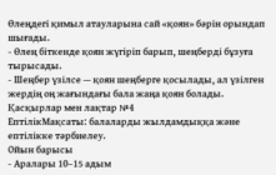Өлеңдегі қимыл атауларына сай «қоян» бәрін орындап шығады.
- Өлең біткенде қоян жүгіріп барып, шеңберді бұзуға тырысады.
- Шеңбер үзілсе — қоян шеңберге қосылады, ал үзілген жердің оң жағындағы бала жаңа қоян болады.
Қасқырлар мен лақтар №4
ЕптілікМақсаты: балаларды жылдамдыққа және ептілікке тәрбиелеу.
Ойын барысы
- Аралары 10–15 адым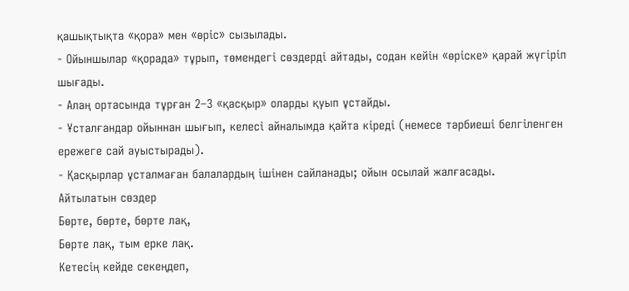қашықтықта «қора» мен «өріс» сызылады.
- Ойыншылар «қорада» тұрып, төмендегі сөздерді айтады, содан кейін «өріске» қарай жүгіріп шығады.
- Алаң ортасында тұрған 2–3 «қасқыр» оларды қуып ұстайды.
- Ұсталғандар ойыннан шығып, келесі айналымда қайта кіреді (немесе тәрбиеші белгіленген ережеге сай ауыстырады).
- Қасқырлар ұсталмаған балалардың ішінен сайланады; ойын осылай жалғасады.
Айтылатын сөздер
Бөрте, бөрте, бөрте лақ,
Бөрте лақ, тым ерке лақ.
Кетесің кейде секеңдеп,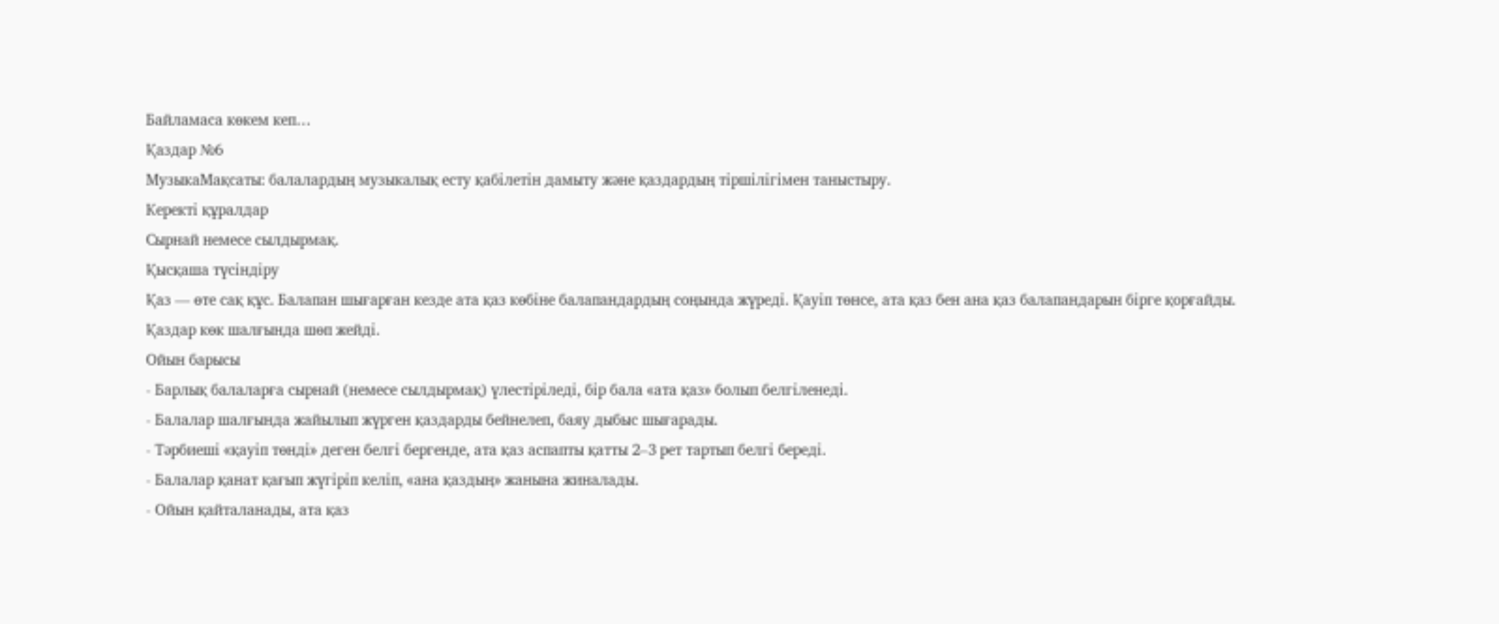Байламаса көкем кеп…
Қаздар №6
МузыкаМақсаты: балалардың музыкалық есту қабілетін дамыту және қаздардың тіршілігімен таныстыру.
Керекті құралдар
Сырнай немесе сылдырмақ.
Қысқаша түсіндіру
Қаз — өте сақ құс. Балапан шығарған кезде ата қаз көбіне балапандардың соңында жүреді. Қауіп төнсе, ата қаз бен ана қаз балапандарын бірге қорғайды. Қаздар көк шалғында шөп жейді.
Ойын барысы
- Барлық балаларға сырнай (немесе сылдырмақ) үлестіріледі, бір бала «ата қаз» болып белгіленеді.
- Балалар шалғында жайылып жүрген қаздарды бейнелеп, баяу дыбыс шығарады.
- Тәрбиеші «қауіп төнді» деген белгі бергенде, ата қаз аспапты қатты 2–3 рет тартып белгі береді.
- Балалар қанат қағып жүгіріп келіп, «ана қаздың» жанына жиналады.
- Ойын қайталанады, ата қаз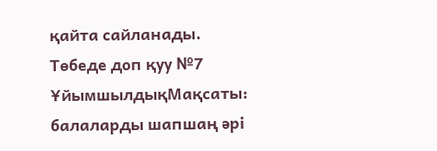қайта сайланады.
Төбеде доп қуу №7
ҰйымшылдықМақсаты: балаларды шапшаң әрі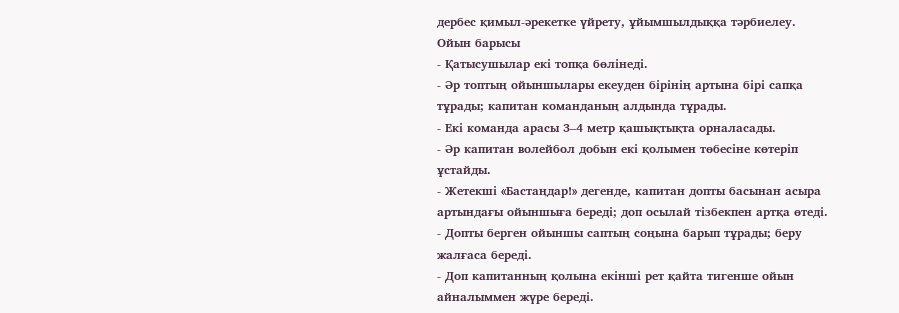дербес қимыл-әрекетке үйрету, ұйымшылдыққа тәрбиелеу.
Ойын барысы
- Қатысушылар екі топқа бөлінеді.
- Әр топтың ойыншылары екеуден бірінің артына бірі сапқа тұрады; капитан команданың алдында тұрады.
- Екі команда арасы 3–4 метр қашықтықта орналасады.
- Әр капитан волейбол добын екі қолымен төбесіне көтеріп ұстайды.
- Жетекші «Бастаңдар!» дегенде, капитан допты басынан асыра артындағы ойыншыға береді; доп осылай тізбекпен артқа өтеді.
- Допты берген ойыншы саптың соңына барып тұрады; беру жалғаса береді.
- Доп капитанның қолына екінші рет қайта тигенше ойын айналыммен жүре береді.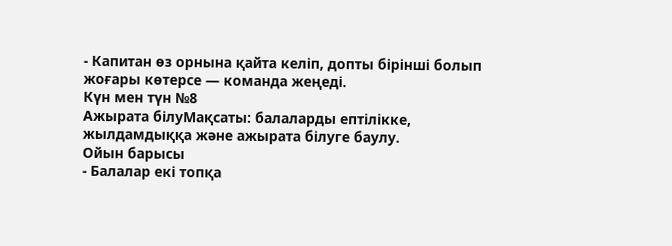- Капитан өз орнына қайта келіп, допты бірінші болып жоғары көтерсе — команда жеңеді.
Күн мен түн №8
Ажырата білуМақсаты: балаларды ептілікке, жылдамдыққа және ажырата білуге баулу.
Ойын барысы
- Балалар екі топқа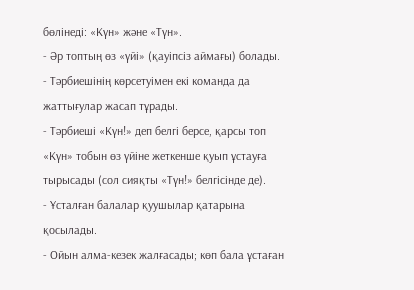бөлінеді: «Күн» және «Түн».
- Әр топтың өз «үйі» (қауіпсіз аймағы) болады.
- Тәрбиешінің көрсетуімен екі команда да жаттығулар жасап тұрады.
- Тәрбиеші «Күн!» деп белгі берсе, қарсы топ «Күн» тобын өз үйіне жеткенше қуып ұстауға тырысады (сол сияқты «Түн!» белгісінде де).
- Ұсталған балалар қуушылар қатарына қосылады.
- Ойын алма-кезек жалғасады; көп бала ұстаған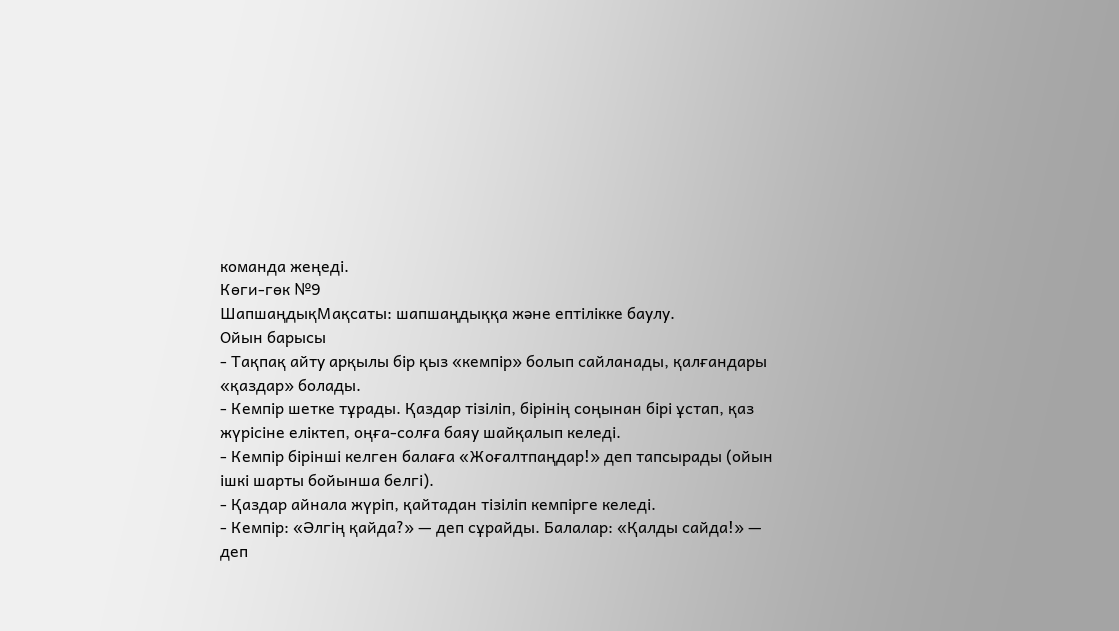команда жеңеді.
Көги-гөк №9
ШапшаңдықМақсаты: шапшаңдыққа және ептілікке баулу.
Ойын барысы
- Тақпақ айту арқылы бір қыз «кемпір» болып сайланады, қалғандары «қаздар» болады.
- Кемпір шетке тұрады. Қаздар тізіліп, бірінің соңынан бірі ұстап, қаз жүрісіне еліктеп, оңға-солға баяу шайқалып келеді.
- Кемпір бірінші келген балаға «Жоғалтпаңдар!» деп тапсырады (ойын ішкі шарты бойынша белгі).
- Қаздар айнала жүріп, қайтадан тізіліп кемпірге келеді.
- Кемпір: «Әлгің қайда?» — деп сұрайды. Балалар: «Қалды сайда!» — деп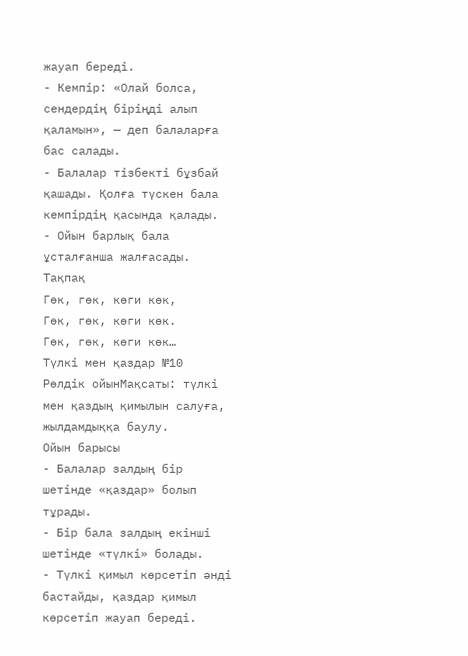жауап береді.
- Кемпір: «Олай болса, сендердің біріңді алып қаламын», — деп балаларға бас салады.
- Балалар тізбекті бұзбай қашады. Қолға түскен бала кемпірдің қасында қалады.
- Ойын барлық бала ұсталғанша жалғасады.
Тақпақ
Гөк, гөк, көги көк,
Гөк, гөк, көги көк.
Гөк, гөк, көги көк…
Түлкі мен қаздар №10
Рөлдік ойынМақсаты: түлкі мен қаздың қимылын салуға, жылдамдыққа баулу.
Ойын барысы
- Балалар залдың бір шетінде «қаздар» болып тұрады.
- Бір бала залдың екінші шетінде «түлкі» болады.
- Түлкі қимыл көрсетіп әнді бастайды, қаздар қимыл көрсетіп жауап береді.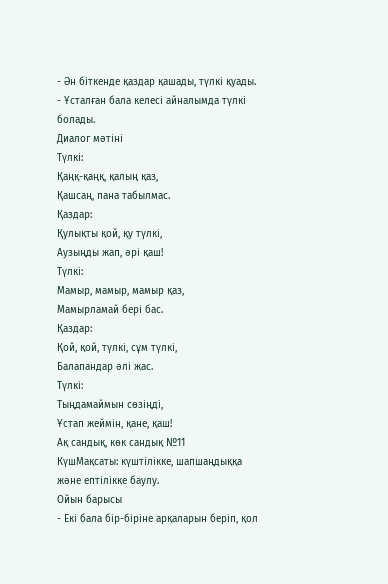- Ән біткенде қаздар қашады, түлкі қуады.
- Ұсталған бала келесі айналымда түлкі болады.
Диалог мәтіні
Түлкі:
Қаңқ-қаңқ, қалың қаз,
Қашсаң, пана табылмас.
Қаздар:
Қулықты қой, қу түлкі,
Аузыңды жап, әрі қаш!
Түлкі:
Мамыр, мамыр, мамыр қаз,
Мамырламай бері бас.
Қаздар:
Қой, қой, түлкі, сұм түлкі,
Балапандар әлі жас.
Түлкі:
Тыңдамаймын сөзіңді,
Ұстап жеймін, қане, қаш!
Ақ сандық, көк сандық №11
КүшМақсаты: күштілікке, шапшаңдыққа және ептілікке баулу.
Ойын барысы
- Екі бала бір-біріне арқаларын беріп, қол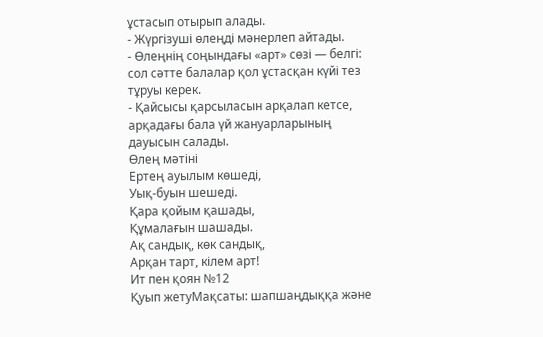ұстасып отырып алады.
- Жүргізуші өлеңді мәнерлеп айтады.
- Өлеңнің соңындағы «арт» сөзі — белгі: сол сәтте балалар қол ұстасқан күйі тез тұруы керек.
- Қайсысы қарсыласын арқалап кетсе, арқадағы бала үй жануарларының дауысын салады.
Өлең мәтіні
Ертең ауылым көшеді,
Уық-буын шешеді.
Қара қойым қашады,
Құмалағын шашады.
Ақ сандық, көк сандық,
Арқан тарт, кілем арт!
Ит пен қоян №12
Қуып жетуМақсаты: шапшаңдыққа және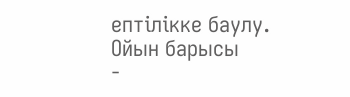ептілікке баулу.
Ойын барысы
-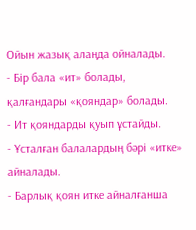Ойын жазық алаңда ойналады.
- Бір бала «ит» болады, қалғандары «қояндар» болады.
- Ит қояндарды қуып ұстайды.
- Ұсталған балалардың бәрі «итке» айналады.
- Барлық қоян итке айналғанша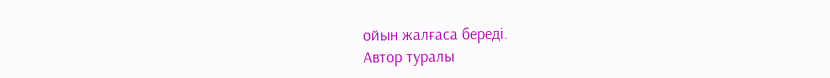ойын жалғаса береді.
Автор туралы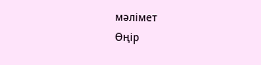мәлімет
Өңір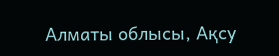Алматы облысы, Ақсу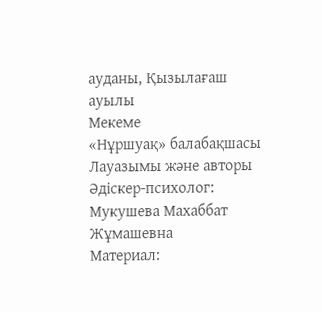ауданы, Қызылағаш ауылы
Мекеме
«Нұршуақ» балабақшасы
Лауазымы және авторы
Әдіскер-психолог: Мукушева Махаббат Жұмашевна
Материал: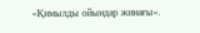«Қимылды ойындар жинағы».